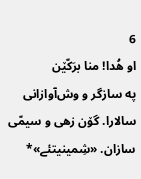6
او هُدا! منا برَکّێن
په سازگر و وش‌آوازانی سالارا. گۆن زهی و سیمّی سازان. «شِمینیتئے»*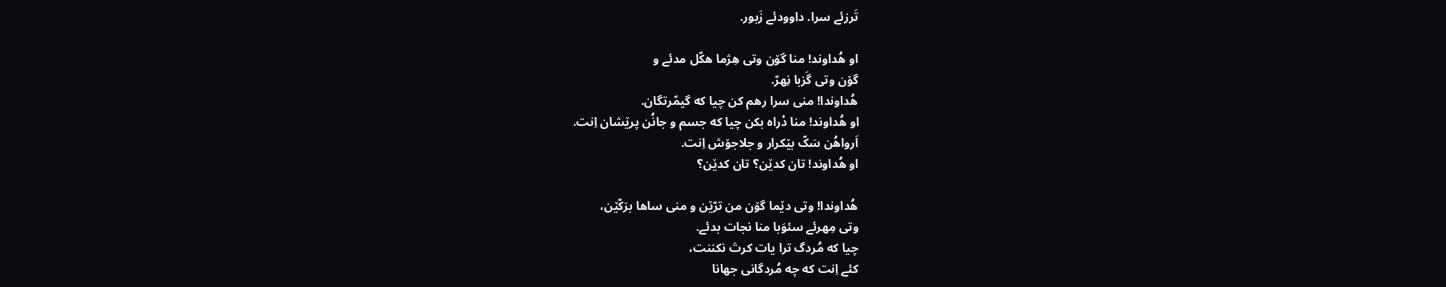تَرزئے سرا. داوودئے زَبور.

او هُداوند! منا گۆن وتی هِژما هکّل مدئے و
گۆن وتی گَزبا نِهرّ.
هُداوندا! منی سرا رهم کن چیا که گیمّرتگان.
او هُداوند! منا دْراه بکن چیا که جسم و جانُن پرێشان اِنت.
اَرواهُن سَکّ بێکرار و جلاجۆش اِنت.
او هُداوند! تان کدێن؟ تان کدێن؟

هُداوندا! وتی دێما گۆن من ترّێن و منی ساها برَکّێن،
وتی مِهرئے سئوَبا منا نجات بدئے.
چیا که مُردگ ترا یات کرتَ نکننت،
کئے اِنت که چه مُردگانی جهانا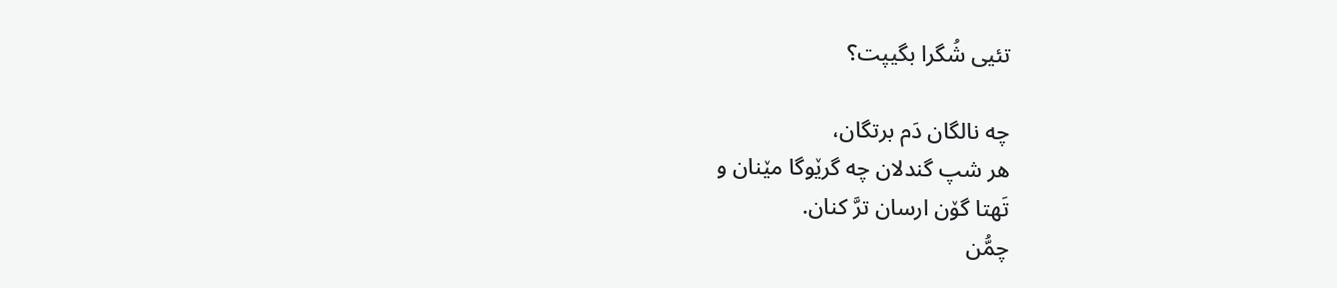تئیی شُگرا بگیپت؟

چه نالگان دَم برتگان،
هر شپ گندلان چه گرێوگا مێنان و
تَهتا گۆن ارسان ترَّ کنان.
چمُّن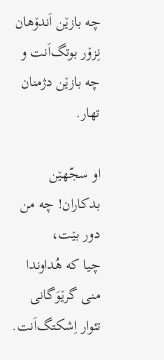چه بازێن اَندۆهان نِزۆر بوتگ‌اَنت و
چه بازێن دژمنان تهار.

او سجّهێن بدکاران! چه من دور بێت،
چیا که هُداوندا منی گرێوَگانی تئوار اِشکتگ‌اَنت.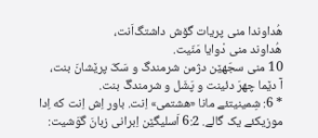هُداوندا منی پریات گۆش داشتگ‌اَنت،
هُداوند منی دْوایا مَنّیت.
10 منی سجّهێن دژمن شرمندگ و سَکّ پرێشانَ بنت،
آ دێما چهرَ دئینت و پَشَل و شرمندگَ بنت.
* 6: شِمینیتئے مانا «هشتمی» اِنت. باور اِش اِنت که اِدا موزیکئے یک گالے. 6:2 اَسلیگێن اِبرانی زبانَ گوَشیت: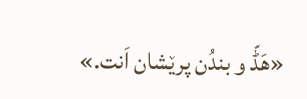«هَڈّ و بندُن پرێشان اَنت.»